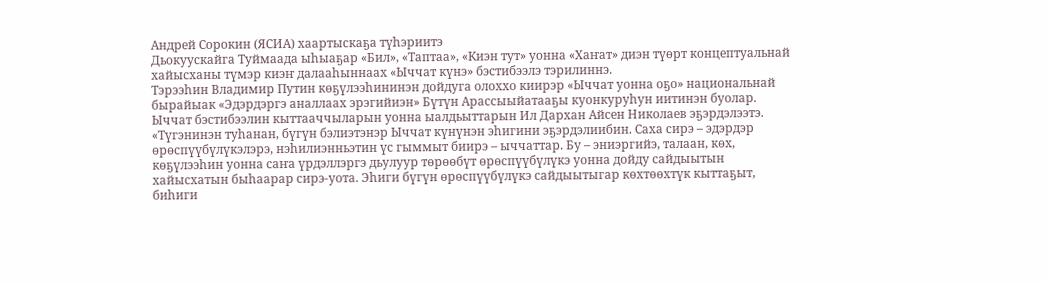Андрей Сорокин (ЯСИА) хаартыскаҕа түһэриитэ
Дьокуускайга Туймаада ыһыаҕар «Бил», «Таптаа», «Киэн тут» уонна «Хаҥат» диэн түөрт концептуальнай хайысханы түмэр киэҥ далааһыннаах «Ыччат күнэ» бэстибээлэ тэрилиннэ.
Тэрээһин Владимир Путин көҕүлээһининэн дойдуга олоххо киирэр «Ыччат уонна оҕо» национальнай бырайыак «Эдэрдэргэ аналлаах эрэгийиэн» Бүтүн Арассыыйатааҕы куонкуруһун иитинэн буолар.
Ыччат бэстибээлин кыттааччыларын уонна ыалдьыттарын Ил Дархан Айсен Николаев эҕэрдэлээтэ.
«Түгэнинэн туһанан, бүгүн бэлиэтэнэр Ыччат күнүнэн эһигини эҕэрдэлиибин. Саха сирэ – эдэрдэр өрөспүүбүлүкэлэрэ, нэһилиэнньэтин үс гыммыт биирэ – ыччаттар. Бу – эниэргийэ, талаан, көх, көҕүлээһин уонна саҥа үрдэллэргэ дьулуур төрөөбүт өрөспүүбүлүкэ уонна дойду сайдыытын хайысхатын быһаарар сирэ-уота. Эһиги бүгүн өрөспүүбүлүкэ сайдыытыгар көхтөөхтүк кыттаҕыт, биһиги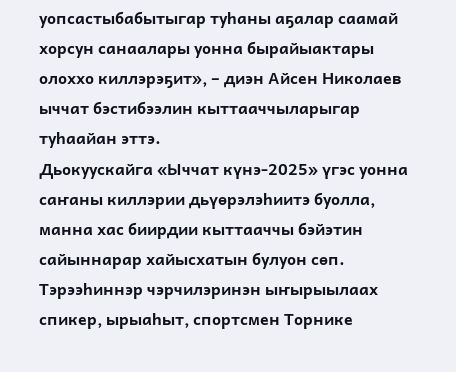уопсастыбабытыгар туһаны аҕалар саамай хорсун санаалары уонна бырайыактары олоххо киллэрэҕит», – диэн Айсен Николаев ыччат бэстибээлин кыттааччыларыгар туһаайан эттэ.
Дьокуускайга «Ыччат күнэ-2025» үгэс уонна саҥаны киллэрии дьүөрэлэһиитэ буолла, манна хас биирдии кыттааччы бэйэтин сайыннарар хайысхатын булуон сөп. Тэрээһиннэр чэрчилэринэн ыҥырыылаах спикер, ырыаһыт, спортсмен Торнике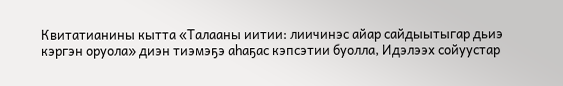Квитатианины кытта «Талааны иитии: лиичинэс айар сайдыытыгар дьиэ кэргэн оруола» диэн тиэмэҕэ аһаҕас кэпсэтии буолла, Идэлээх сойуустар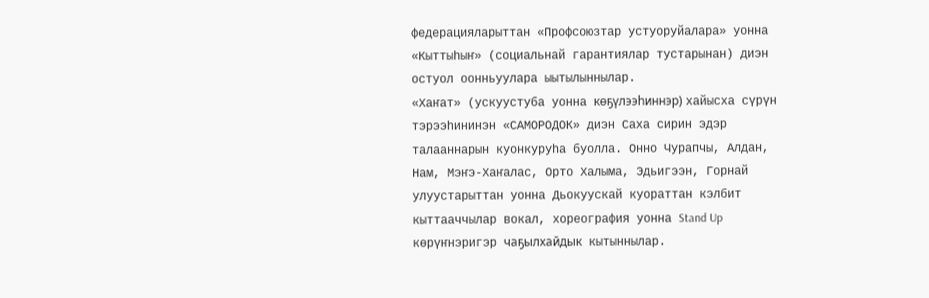федерацияларыттан «Профсоюзтар устуоруйалара» уонна «Кыттыһыҥ» (социальнай гарантиялар тустарынан) диэн остуол оонньуулара ыытылыннылар.
«Хаҥат» (ускуустуба уонна көҕүлээһиннэр) хайысха сүрүн тэрээһининэн «САМОРОДОК» диэн Саха сирин эдэр талааннарын куонкуруһа буолла. Онно Чурапчы, Алдан, Нам, Мэҥэ-Хаҥалас, Орто Халыма, Эдьигээн, Горнай улуустарыттан уонна Дьокуускай куораттан кэлбит кыттааччылар вокал, хореография уонна Stand Up көрүҥнэригэр чаҕылхайдык кытыннылар.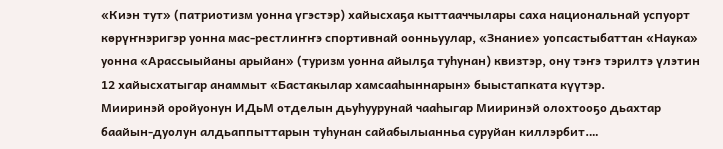«Киэн тут» (патриотизм уонна үгэстэр) хайысхаҕа кыттааччылары саха национальнай успуорт көрүҥнэригэр уонна мас-рестлиҥҥэ спортивнай оонньуулар, «Знание» уопсастыбаттан «Наука» уонна «Арассыыйаны арыйан» (туризм уонна айылҕа туһунан) квизтэр, ону тэҥэ тэрилтэ үлэтин 12 хайысхатыгар анаммыт «Бастакылар хамсааһыннарын» быыстапката күүтэр.
Мииринэй оройуонун ИДьМ отделын дьуһуурунай чааһыгар Мииринэй олохтооҕо дьахтар баайын-дуолун алдьаппыттарын туһунан сайабылыанньа суруйан киллэрбит.…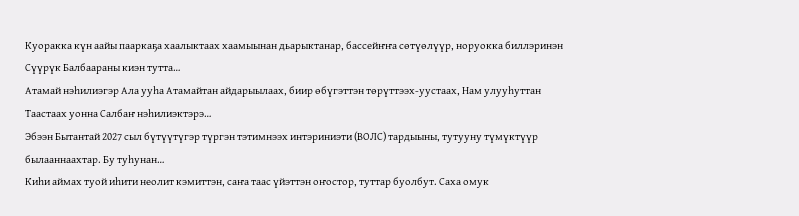Куоракка күн аайы пааркаҕа хаалыктаах хаамыынан дьарыктанар, бассейҥҥа сөтүөлүүр, норуокка биллэринэн Сүүрүк Балбаараны киэн тутта…
Атамай нэһилиэгэр Ала ууһа Атамайтан айдарыылаах, биир өбүгэттэн төрүттээх-уустаах, Нам улууһуттан Таастаах уонна Салбаҥ нэһилиэктэрэ…
Эбээн Бытантай 2027 сыл бүтүүтүгэр түргэн тэтимнээх интэриниэти (ВОЛС) тардыыны, тутууну түмүктүүр былааннаахтар. Бу туһунан…
Киһи аймах туой иһити неолит кэмиттэн, саҥа таас үйэттэн оҥостор, туттар буолбут. Саха омук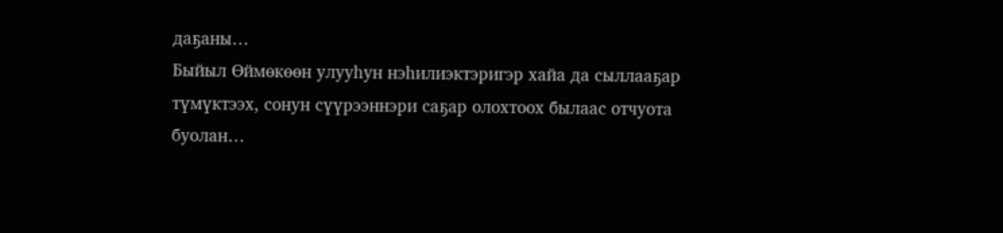даҕаны…
Быйыл Өймөкөөн улууһун нэһилиэктэригэр хайа да сыллааҕар түмүктээх, сонун сүүрээннэри саҕар олохтоох былаас отчуота буолан…